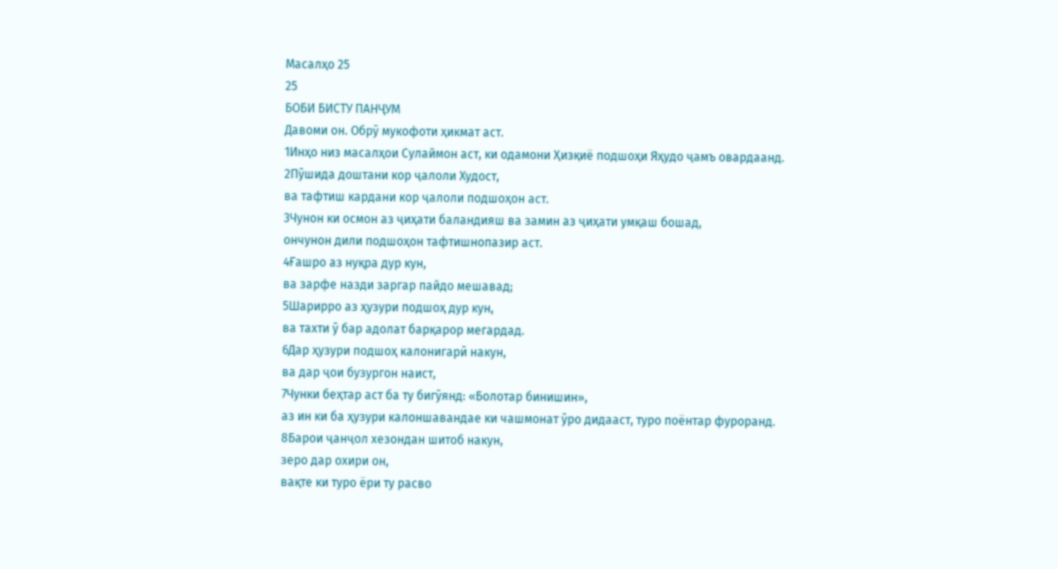Масалҳо 25
25
БОБИ БИСТУ ПАНҶУМ
Давоми он. Обрӯ мукофоти ҳикмат аст.
1Инҳо низ масалҳои Сулаймон аст, ки одамони Ҳизқиё подшоҳи Яҳудо ҷамъ овардаанд.
2Пӯшида доштани кор ҷалоли Худост,
ва тафтиш кардани кор ҷалоли подшоҳон аст.
3Чунон ки осмон аз ҷиҳати баландияш ва замин аз ҷиҳати умқаш бошад,
ончунон дили подшоҳон тафтишнопазир аст.
4Ғашро аз нуқра дур кун,
ва зарфе назди заргар пайдо мешавад;
5Шарирро аз ҳузури подшоҳ дур кун,
ва тахти ӯ бар адолат барқарор мегардад.
6Дар ҳузури подшоҳ калонигарӣ накун,
ва дар ҷои бузургон наист,
7Чунки беҳтар аст ба ту бигӯянд: «Болотар бинишин»,
аз ин ки ба ҳузури калоншавандае ки чашмонат ӯро дидааст, туро поёнтар фуроранд.
8Барои ҷанҷол хезондан шитоб накун,
зеро дар охири он,
вақте ки туро ёри ту расво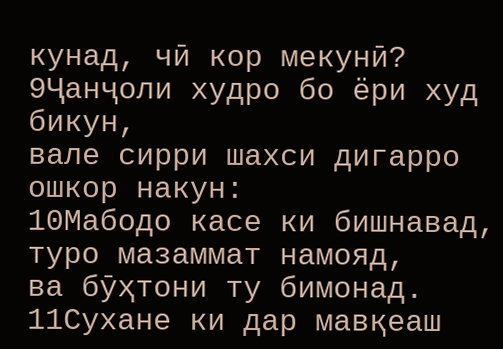кунад, чӣ кор мекунӣ?
9Ҷанҷоли худро бо ёри худ бикун,
вале сирри шахси дигарро ошкор накун:
10Мабодо касе ки бишнавад, туро мазаммат намояд,
ва бӯҳтони ту бимонад.
11Сухане ки дар мавқеаш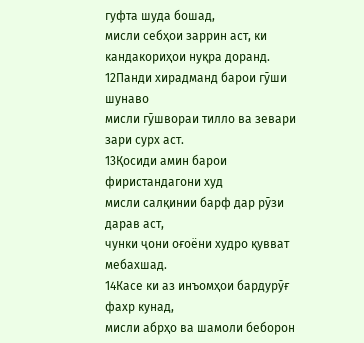гуфта шуда бошад,
мисли себҳои заррин аст, ки кандакориҳои нуқра доранд.
12Панди хирадманд барои гӯши шунаво
мисли гӯшвораи тилло ва зевари зари сурх аст.
13Қосиди амин барои фиристандагони худ
мисли салқинии барф дар рӯзи дарав аст,
чунки ҷони оғоёни худро қувват мебахшад.
14Касе ки аз инъомҳои бардурӯғ фахр кунад,
мисли абрҳо ва шамоли беборон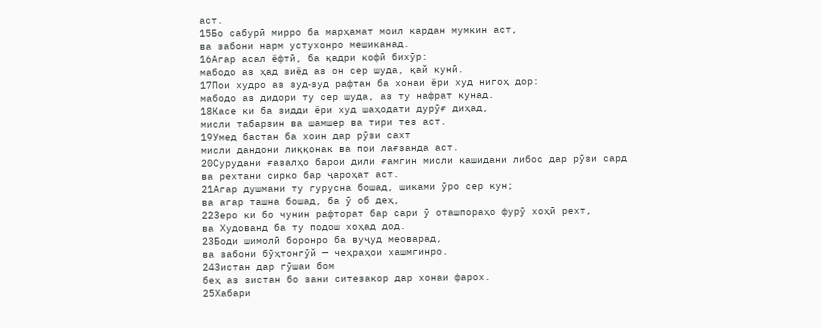аст.
15Бо сабурӣ мирро ба марҳамат моил кардан мумкин аст,
ва забони нарм устухонро мешиканад.
16Агар асал ёфтӣ, ба қадри кофӣ бихӯр:
мабодо аз ҳад зиёд аз он сер шуда, қай кунӣ.
17Пои худро аз зуд‐зуд рафтан ба хонаи ёри худ нигоҳ дор:
мабодо аз дидори ту сер шуда, аз ту нафрат кунад.
18Касе ки ба зидди ёри худ шаҳодати дурӯғ диҳад,
мисли табарзин ва шамшер ва тири тез аст.
19Умед бастан ба хоин дар рӯзи сахт
мисли дандони лиққонак ва пои лағзанда аст.
20Сурудани ғазалҳо барои дили ғамгин мисли кашидани либос дар рӯзи сард
ва рехтани сирко бар ҷароҳат аст.
21Агар душмани ту гурусна бошад, шиками ӯро сер кун;
ва агар ташна бошад, ба ӯ об деҳ,
22Зеро ки бо чунин рафторат бар сари ӯ оташпораҳо фурӯ хоҳӣ рехт,
ва Худованд ба ту подош хоҳад дод.
23Боди шимолӣ боронро ба вуҷуд меоварад,
ва забони бӯҳтонгӯй — чеҳраҳои хашмгинро.
24Зистан дар гӯшаи бом
беҳ аз зистан бо зани ситезакор дар хонаи фарох.
25Хабари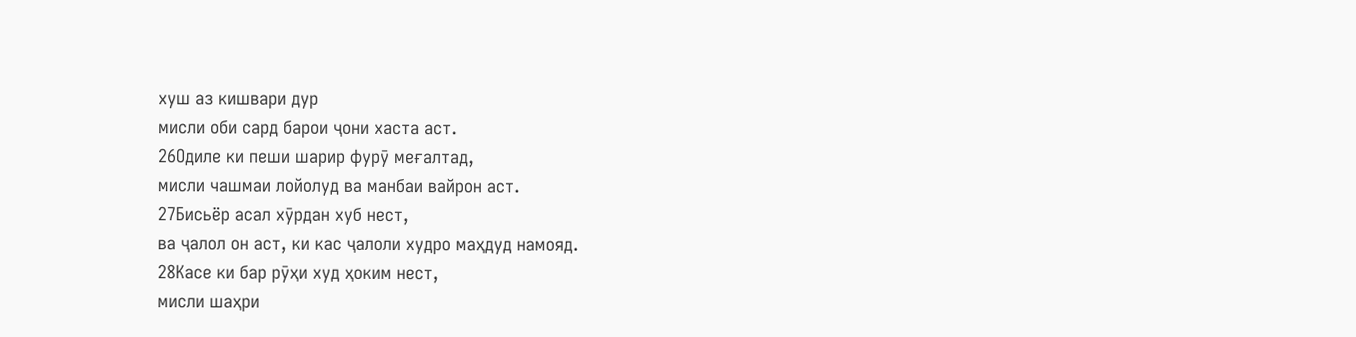хуш аз кишвари дур
мисли оби сард барои ҷони хаста аст.
26Одиле ки пеши шарир фурӯ меғалтад,
мисли чашмаи лойолуд ва манбаи вайрон аст.
27Бисьёр асал хӯрдан хуб нест,
ва ҷалол он аст, ки кас ҷалоли худро маҳдуд намояд.
28Касе ки бар рӯҳи худ ҳоким нест,
мисли шаҳри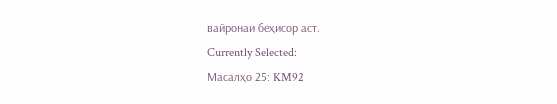вайронаи беҳисор аст.
Currently Selected:
Масалҳо 25: KM92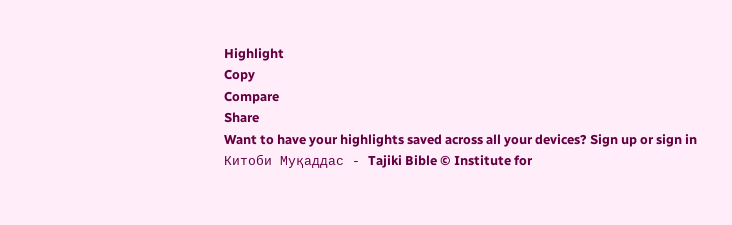Highlight
Copy
Compare
Share
Want to have your highlights saved across all your devices? Sign up or sign in
Китоби Муқаддас - Tajiki Bible © Institute for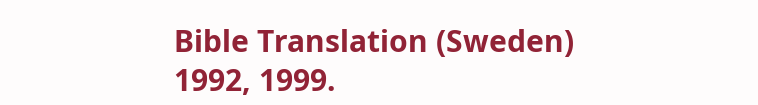Bible Translation (Sweden) 1992, 1999.